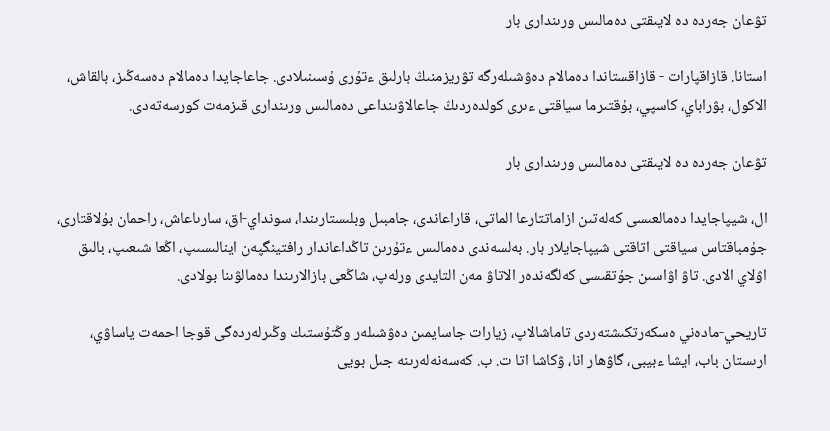تۋعان جەردە دە لايىقتى دەمالىس ورىندارى بار

استانا. قازاقپارات - قازاقستاندا دەمالام دەۋشىلەرگە تۋريزمنىڭ بارلىق ءتۇرى ۇسىنىلادى. جاعاجايدا دەمالام دەسەڭىز، بالقاش، الاكول، بۋراباي، كاسپي، بۇقتىرما سياقتى ءىرى كولدەردىڭ جاعالاۋىنداعى دەمالىس ورىندارى قىزمەت كورسەتەدى.

تۋعان جەردە دە لايىقتى دەمالىس ورىندارى بار

ال، شيپاجايدا دەمالعىسى كەلەتىن ازاماتتارعا الماتى، قاراعاندى، جامبىل وبلىستارىندا، سونداي-اق، سارىاعاش، راحمان بۇلاقتارى، جۇمباقتاس سياقتى اتاقتى شيپاجايلار بار. بەلسەندى دەمالىس ءتۇرىن تاڭداعاندار رافتينگپەن اينالىسىپ، اڭعا شىعىپ، بالىق اۋلاي الادى. تاۋ اۋاسىن جۇتقىسى كەلگەندەر الاتاۋ مەن التايدى ورلەپ، شاڭعى بازالارىندا دەمالۋىنا بولادى.

تاريحي-مادەني ەسكەرتكىشتەردى تاماشالاپ، زيارات جاسايمىن دەۋشىلەر وڭتۇستىك وڭىرلەردەگى قوجا احمەت ياساۋي، ارىستان باب، ايشا ءبيبى، گاۋھار انا، ۋكاشا اتا ت. ب. كەسەنەلەرىنە جىل بويى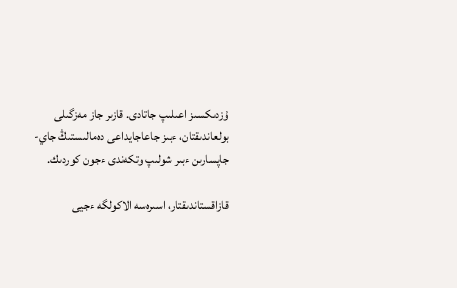ۇزدىكسىز اعىلىپ جاتادى. قازىر جاز مەزگىلى بولعاندىقتان، ءبىز جاعاجايداعى دەمالىستىڭ جاي-جاپسارىن ءبىر شولىپ وتكەندى ءجون كوردىك.

قازاقستاندىقتار، اسىرەسە الاكولگە ءجيى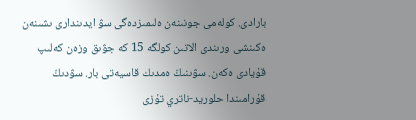بارادى. كولەمى جونىنەن ەلىمىزدەگى سۋ ايدىندارى ىشىنەن ەكىنشى ورىندى الاتىن كولگە 15 كە جۋىق وزەن كەلىپ قۇيادى ەكەن. سۋىنىڭ ەمدىك قاسيەتى بار. سۋدىڭ قۇرامىندا حلوريد-ناتري تۇزى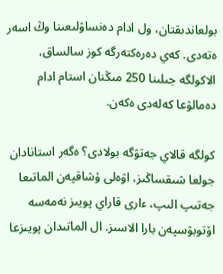بولعاندىقتان، ول ادام دەنساۋلىعىنا وڭ اسەر ەتەدى. كەي دەرەكتەرگە كوز سالساق، الاكولگە جىلىنا 250 مىڭنان استام ادام دەمالۋعا كەلەدى ەكەن.

كولگە قالاي جەتۋگە بولادى؟ ەگەر استانادان جولعا شىقساڭىز، اۋەلى ۇشاقپەن الماتىعا جەتىپ الىپ، ءارى قاراي پويىز نەمەسە اۆتوبۋسپەن بارا الاسىز. ال الماتىدان پويىزعا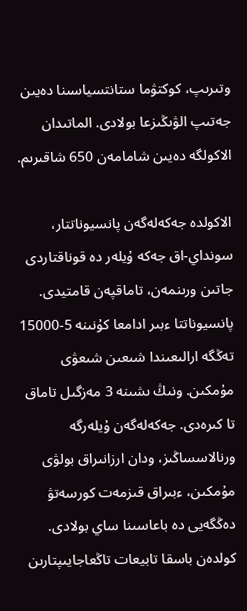وتىرىپ، كوكتۋما ستانتسياسىنا دەيىن جەتىپ الۋىڭىزعا بولادى. الماتىدان الاكولگە دەيىن شامامەن 650 شاقىرىم.

الاكولدە جەكەلەگەن پانسيوناتتار، سونداي-اق جەكە ۇيلەر دە قوناقتاردى جاتىن ورىنمەن، تاماقپەن قامتيدى. پانسيوناتتا ءبىر ادامعا كۇنىنە 5-15000 تەڭگە ارالىعىندا شىعىن شىعۋى مۇمكىن. ونىڭ ىشىنە 3 مەزگىل تاماق تا كىرەدى. جەكەلەگەن ۇيلەرگە ورنالاسساڭىز، ودان ارزانىراق بولۋى مۇمكىن، ءبىراق قىزمەت كورسەتۋ دەڭگەيى دە باعاسىنا ساي بولادى. كولدەن باسقا تابيعات تاڭعاجايىپتارىن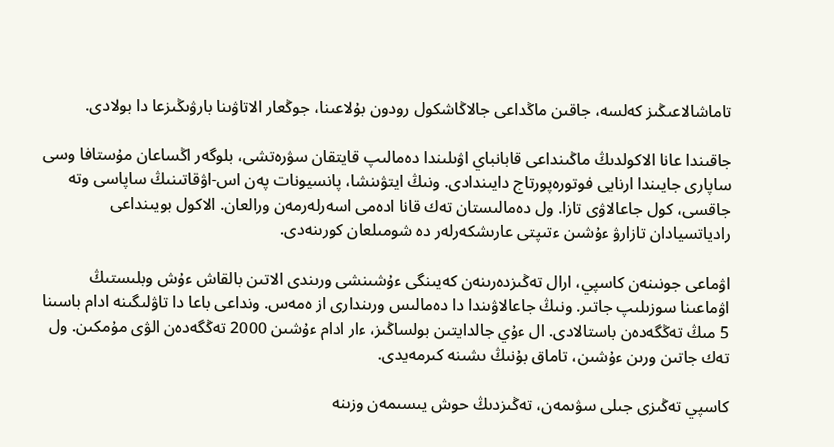تاماشالاعىڭىز كەلسە، جاقىن ماڭداعى جالاڭاشكول رودون بۇلاعىنا، جوڭعار الاتاۋىنا بارۋىڭىزعا دا بولادى.

جاقىندا عانا الاكولدىڭ ماڭىنداعى قابانباي اۋىلىندا دەمالىپ قايتقان سۋرەتشى، بلوگەر اڭساعان مۇستافا وسى ساپارى جايىندا ارنايى فوتورەپورتاج دايىندادى. ونىڭ ايتۋىنشا، پانسيونات پەن اس-اۋقاتىنىڭ ساپاسى وتە جاقسى، كول جاعالاۋى تازا. ول دەمالىستان تەك قانا ادەمى اسەرلەرمەن ورالعان. الاكول بويىنداعى رادياتسيادان تازارۋ ءۇشىن ءتىپتى عارىشكەرلەر دە شومىلعان كورىنەدى.

اۋماعى جونىنەن كاسپي، ارال تەڭىزدەرىنەن كەيىنگى ءۇشىنشى ورىندى الاتىن بالقاش ءۇش وبلىستىڭ اۋماعىنا سوزىلىپ جاتىر. ونىڭ جاعالاۋىندا دا دەمالىس ورىندارى از ەمەس. ونداعى باعا دا تاۋلىگىنە ادام باسىنا 5 مىڭ تەڭگەدەن باستالادى. ال ءۇي جالدايتىن بولساڭىز، ءار ادام ءۇشىن 2000 تەڭگەدەن الۋى مۇمكىن. ول تەك جاتىن ورىن ءۇشىن، تاماق بۇنىڭ ىشىنە كىرمەيدى.

كاسپي تەڭىزى جىلى سۋىمەن، تەڭىزدىڭ حوش يىسىمەن وزىنە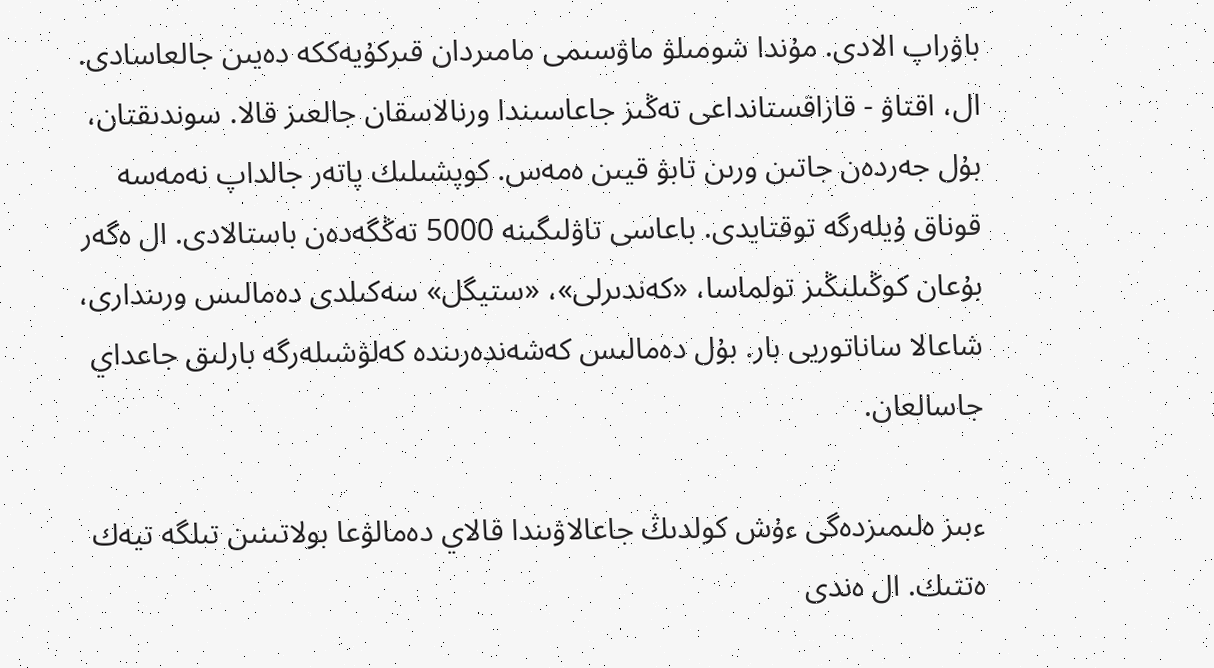باۋراپ الادى. مۇندا شومىلۋ ماۋسىمى مامىردان قىركۇيەككە دەيىن جالعاسادى. ال، اقتاۋ - قازاقستانداعى تەڭىز جاعاسىندا ورنالاسقان جالعىز قالا. سوندىقتان، بۇل جەردەن جاتىن ورىن تابۋ قيىن ەمەس. كوپشىلىك پاتەر جالداپ نەمەسە قوناق ۇيلەرگە توقتايدى. باعاسى تاۋلىگىنە 5000 تەڭگەدەن باستالادى. ال ەگەر بۇعان كوڭىلىڭىز تولماسا، «كەندىرلى»، «ستيگل» سەكىلدى دەمالىس ورىندارى، شاعالا ساناتوريى بار. بۇل دەمالىس كەشەندەرىندە كەلۋشىلەرگە بارلىق جاعداي جاسالعان.

ءبىز ەلىمىزدەگى ءۇش كولدىڭ جاعالاۋىندا قالاي دەمالۋعا بولاتىنىن تىلگە تيەك ەتتىك. ال ەندى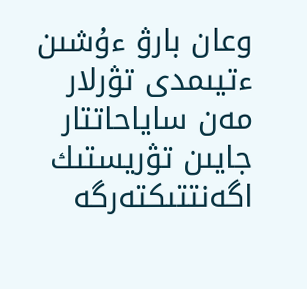وعان بارۋ ءۇشىن ءتيىمدى تۋرلار مەن ساياحاتتار جايىن تۋريستىك اگەنتتىكتەرگە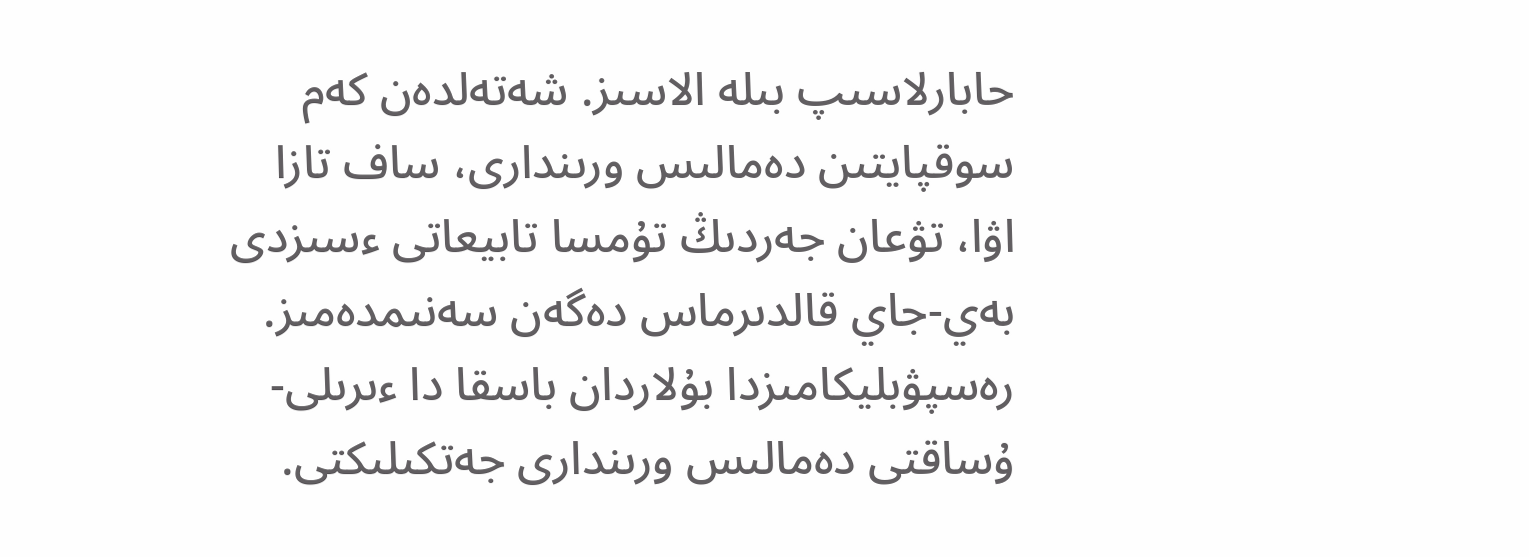حابارلاسىپ بىلە الاسىز. شەتەلدەن كەم سوقپايتىن دەمالىس ورىندارى، ساف تازا اۋا، تۋعان جەردىڭ تۇمسا تابيعاتى ءسىزدى بەي-جاي قالدىرماس دەگەن سەنىمدەمىز. رەسپۋبليكامىزدا بۇلاردان باسقا دا ءىرىلى-ۇساقتى دەمالىس ورىندارى جەتكىلىكتى.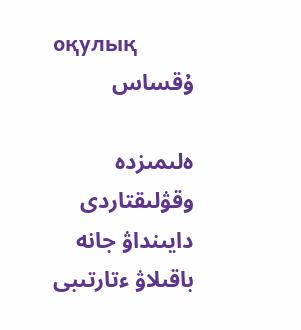оқулық
ۇقساس

ەلىمىزدە وقۋلىقتاردى دايىنداۋ جانە باقىلاۋ ءتارتىبى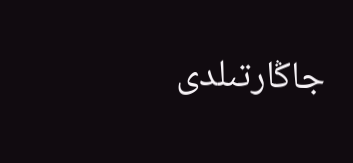جاڭارتىلدى